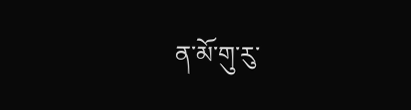ན་མོ་གུ་རུ་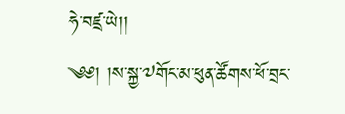ཧེ་བཛྲ་ཡེ།།
༄༅། །ས་སྐྱ་༧གོང་མ་ཕུན་ཚོགས་ཕོ་བྲང་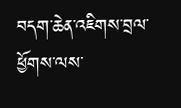བདག་ཆེན་འཇིགས་བྲལ་ཕྱོགས་ལས་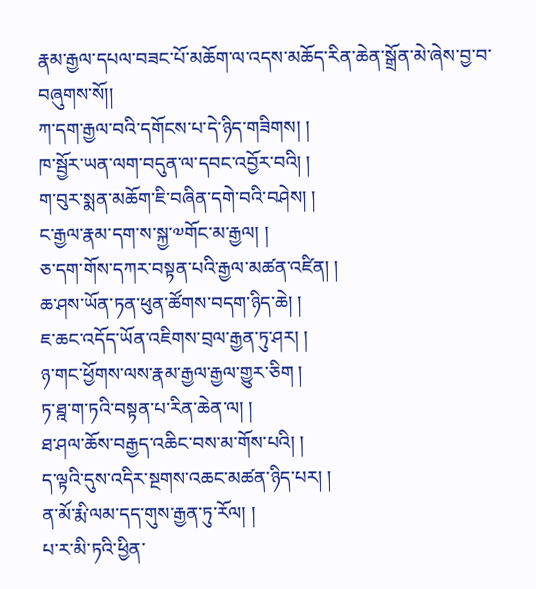རྣམ་རྒྱལ་དཔལ་བཟང་པོ་མཆོག་ལ་འདས་མཆོད་རིན་ཆེན་སྒྲོན་མེ་ཞེས་བྱ་བ་བཞུགས་སོ།།
ཀ་དག་རྒྱལ་བའི་དགོངས་པ་དེ་ཉིད་གཟིགས། །
ཁ་སྦྱོར་ཡན་ལག་བདུན་ལ་དབང་འབྱོར་བའི། །
ག་བུར་སྨན་མཆོག་ཇི་བཞིན་དགེ་བའི་བཤེས། །
ང་རྒྱལ་རྣམ་དག་ས་སྐྱ་༧གོང་མ་རྒྱལ། །
ཅ་དག་གོས་དཀར་བསྟན་པའི་རྒྱལ་མཚན་འཛིན། །
ཆ་ཤས་ཡོན་ཏན་ཕུན་ཚོགས་བདག་ཉིད་ཆེ། །
ཇ་ཆང་འདོད་ཡོན་འཇིགས་བྲལ་རྒྱན་ཏུ་ཤར། །
ཉ་གང་ཕྱོགས་ལས་རྣམ་རྒྱལ་རྒྱལ་གྱུར་ཅིག །
ཏ་ཐྰ་ག་ཏའི་བསྟན་པ་རིན་ཆེན་ལ། །
ཐ་ཤལ་ཆོས་བརྒྱད་འཆིང་བས་མ་གོས་པའི། །
ད་ལྟའི་དུས་འདིར་སྔགས་འཆང་མཚན་ཉིད་པར། །
ན་མོ་རྨི་ལམ་དད་གུས་རྒྱན་ཏུ་རོལ། །
པ་ར་མི་ཏའི་ཕྱིན་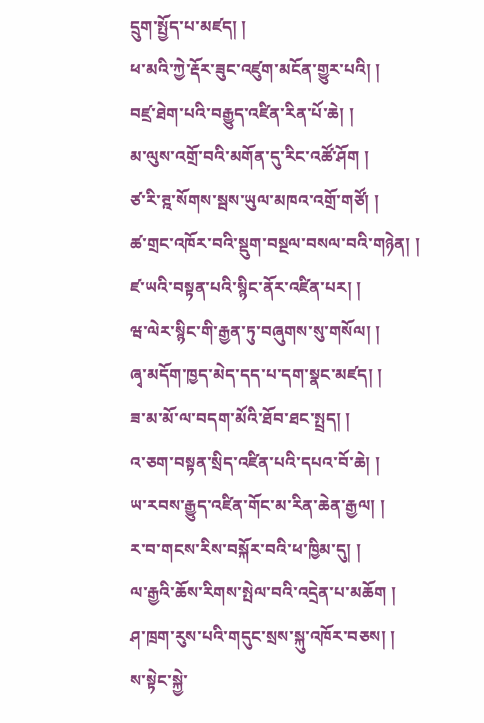དྲུག་སྤྱོད་པ་མཛད། །
ཕ་མའི་ཀྱེ་རྡོར་ཟུང་འཛུག་མངོན་གྱུར་པའི། །
བཛྲ་ཐེག་པའི་བརྒྱུད་འཛིན་རིན་པོ་ཆེ། །
མ་ལུས་འགྲོ་བའི་མགོན་དུ་རིང་འཚོ་ཤོག །
ཙ་རི་ཊྰ་སོགས་སྦས་ཡུལ་མཁའ་འགྲོ་གཙོ། །
ཚ་གྲང་འཁོར་བའི་སྡུག་བསྔལ་བསལ་བའི་གཉེན། །
ཛ་ཡའི་བསྟན་པའི་སྙིང་ནོར་འཛིན་པར། །
ཝ་ལེར་སྙིང་གི་རྒྱན་ཏུ་བཞུགས་སུ་གསོལ། །
ཞྭ་མདོག་ཁྱད་མེད་དད་པ་དག་སྣང་མཛད། །
ཟ་མ་མོ་ལ་བདག་མོའི་ཐོབ་ཐང་སྤྲད། །
འ་ཅག་བསྟན་སྲིད་འཛིན་པའི་དཔའ་བོ་ཆེ། །
ཡ་རབས་རྒྱུད་འཛིན་གོང་མ་རིན་ཆེན་རྒྱལ། །
ར་བ་གངས་རིས་བསྐོར་བའི་ཕ་ཁྱིམ་དུ། །
ལ་རྒྱའི་ཆོས་རིགས་སྤེལ་བའི་འདྲེན་པ་མཆོག །
ཤ་ཁྲག་རུས་པའི་གདུང་སྲས་སྐུ་འཁོར་བཅས། །
ས་སྟེང་སྐྱེ་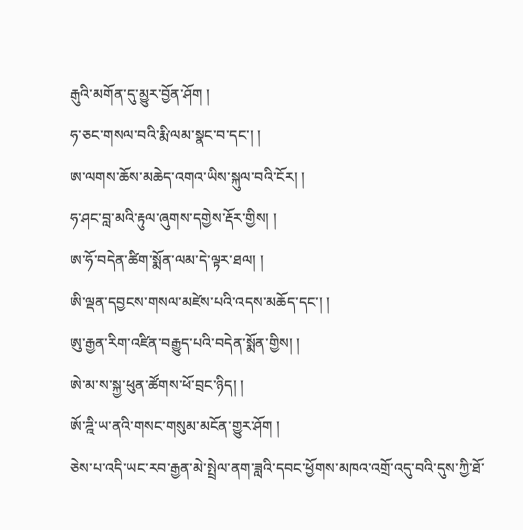རྒུའི་མགོན་དུ་མྱུར་བྱོན་ཤོག །
ཧ་ཅང་གསལ་བའི་རྨི་ལམ་སྣང་བ་དང་། །
ཨ་ལགས་ཆོས་མཆེད་འགའ་ཡིས་སྐུལ་བའི་ངོར། །
ཧ་ཤང་བླ་མའི་རྟུལ་ཞུགས་དགྱེས་རྡོར་གྱིས། །
ཨ་ཧོ་བདེན་ཚིག་སྨོན་ལམ་དེ་ལྟར་ཐལ། །
ཨི་ལྡན་དབྱངས་གསལ་མཛེས་པའི་འདས་མཆོད་དང་། །
ཨུ་རྒྱན་རིག་འཛིན་བརྒྱུད་པའི་བདེན་སྨོན་གྱིས། །
ཨེ་མ་ས་སྐྱ་ཕུན་ཚོགས་ཕོ་བྲང་ཉིད། །
ཨོ་ཌྰི་ཡ་ནའི་གསང་གསུམ་མངོན་གྱུར་ཤོག །
ཅེས་པ་འདི་ཡང་རབ་རྒྱན་མེ་སྤྲེལ་ནག་ཟླའི་དབང་ཕྱོགས་མཁའ་འགྲོ་འདུ་བའི་དུས་ཀྱི་ཐོ་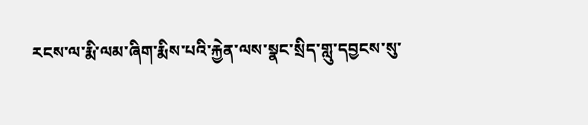རངས་ལ་རྨི་ལམ་ཞིག་རྨིས་པའི་རྐྱེན་ལས་སྣང་སྲིད་གླུ་དབྱངས་སུ་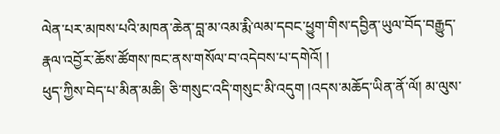ལེན་པར་མཁས་པའི་མཁན་ཆེན་བླ་མ་འམ་རྨི་ལམ་དབང་ཕྱུག་གིས་དབྱིན་ཡུལ་བོད་བརྒྱུད་རྣལ་འབྱོར་ཆོས་ཚོགས་ཁང་ནས་གསོལ་བ་འདེབས་པ་དགེའོ། །
ཕུད་ཀྱིས་བེད་པ་མིན་མཆི། ཅི་གསུང་འདི་གསུང་མི་འདུག །འདས་མཆོད་ཡིན་ནོ་ལོ། མ་ལུས་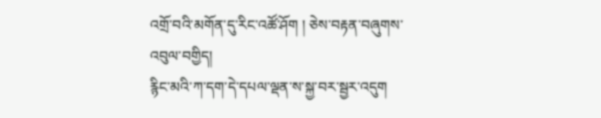འགྲོ་བའི་མགོན་དུ་རིང་འཚོ་ཤོག ། ཅེས་བརྟན་བཞུགས་འབུལ་བགྱིད།
རྙིང་མའི་ཀ་དག་དེ་དཔལ་ལྡན་ས་སྐྱ་བར་སྦྱར་འདུག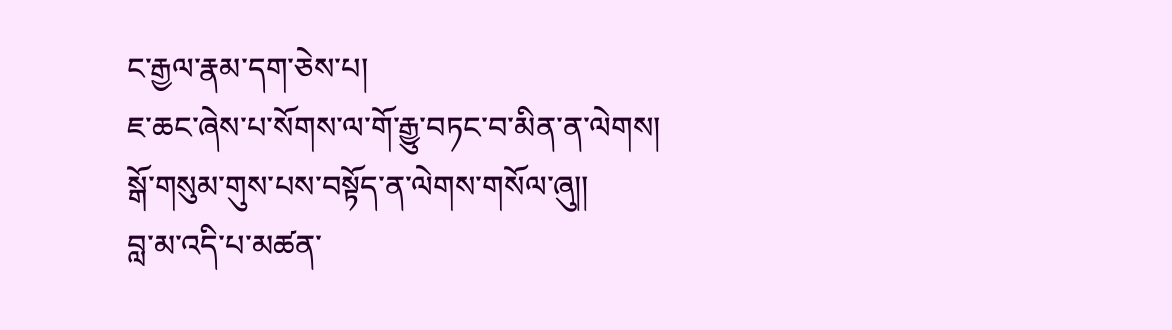ང་རྒྱལ་རྣམ་དག་ཅེས་པ།
ཇ་ཆང་ཞེས་པ་སོགས་ལ་གོ་རྒྱུ་བཏང་བ་མིན་ན་ལེགས།
སྒོ་གསུམ་གུས་པས་བསྟོད་ན་ལེགས་གསོལ་ཞུ།།
བླ་མ་འདི་པ་མཚན་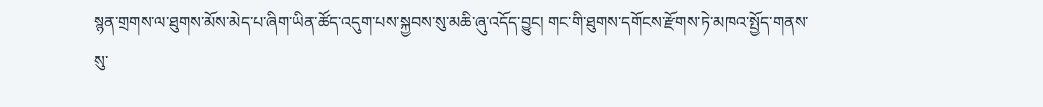སྙན་གྲགས་ལ་ཐུགས་མོས་མེད་པ་ཞིག་ཡིན་ཚོད་འདུག་པས་སྐྱབས་སུ་མཆི་ཞུ་འདོད་བྱུང། གང་གི་ཐུགས་དགོངས་རྫོགས་ཏེ་མཁའ་སྤྱོད་གནས་སུ་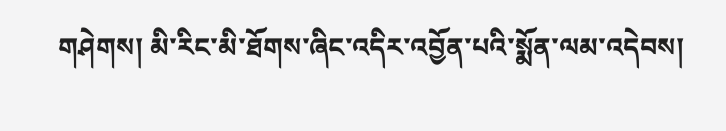གཤེགས། མི་རིང་མི་ཐོགས་ཞིང་འདིར་འབྱོན་པའི་སྨོན་ལམ་འདེབས།